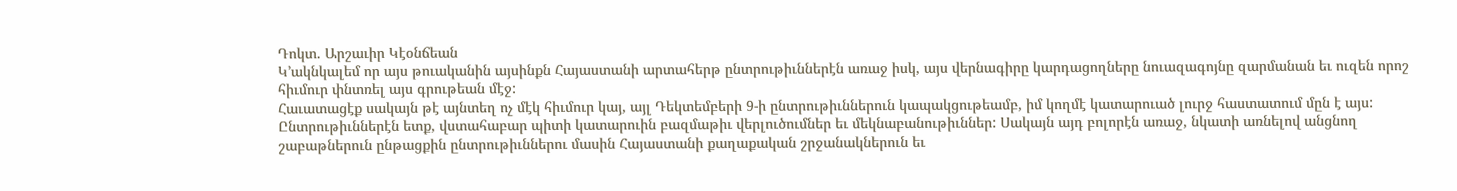Դոկտ. Արշաւիր Կէօնճեան
Կ’ակնկալեմ որ այս թուականին այսինքն Հայաստանի արտահերթ ընտրութիւններէն առաջ իսկ, այս վերնագիրը կարդացողները նուազագոյնը զարմանան եւ ուզեն որոշ հիւմուր փնտռել այս գրութեան մէջ:
Հաւատացէք սակայն թէ այնտեղ ոչ մէկ հիւմուր կայ, այլ Դեկտեմբերի 9-ի ընտրութիւններուն կապակցութեամբ, իմ կողմէ կատարուած լուրջ հաստատում մըն է այս:
Ընտրութիւններէն ետք, վստահաբար պիտի կատարուին բազմաթիւ վերլուծումներ եւ մեկնաբանութիւններ: Սակայն այդ բոլորէն առաջ, նկատի առնելով անցնող շաբաթներուն ընթացքին ընտրութիւններու մասին Հայաստանի քաղաքական շրջանակներուն եւ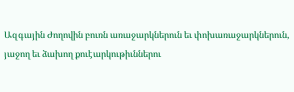Ազգային Ժողովին բուռն առաջարկներուն եւ փոխառաջարկներուն, յաջող եւ ձախող քուէարկութիւններու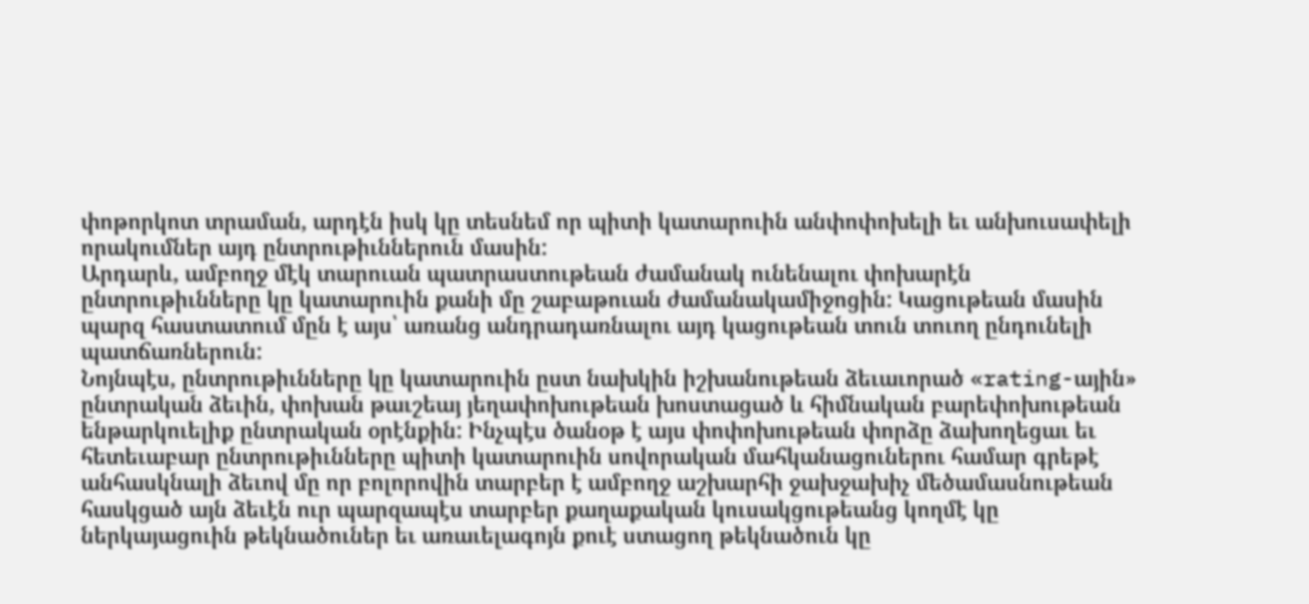փոթորկոտ տրաման, արդէն իսկ կը տեսնեմ որ պիտի կատարուին անփոփոխելի եւ անխուսափելի որակումներ այդ ընտրութիւններուն մասին:
Արդարև, ամբողջ մէկ տարուան պատրաստութեան ժամանակ ունենալու փոխարէն ընտրութիւնները կը կատարուին քանի մը շաբաթուան ժամանակամիջոցին: Կացութեան մասին պարզ հաստատում մըն է այս՝ առանց անդրադառնալու այդ կացութեան տուն տուող ընդունելի պատճառներուն:
Նոյնպէս, ընտրութիւնները կը կատարուին ըստ նախկին իշխանութեան ձեւաւորած «rating-ային» ընտրական ձեւին, փոխան թաւշեայ յեղափոխութեան խոստացած և հիմնական բարեփոխութեան ենթարկուելիք ընտրական օրէնքին: Ինչպէս ծանօթ է այս փոփոխութեան փորձը ձախողեցաւ եւ հետեւաբար ընտրութիւնները պիտի կատարուին սովորական մահկանացուներու համար գրեթէ անհասկնալի ձեւով մը որ բոլորովին տարբեր է ամբողջ աշխարհի ջախջախիչ մեծամասնութեան հասկցած այն ձեւէն ուր պարզապէս տարբեր քաղաքական կուսակցութեանց կողմէ կը ներկայացուին թեկնածուներ եւ առաւելագոյն քուէ ստացող թեկնածուն կը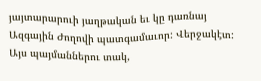յայտարարուի յաղթական եւ կը դառնայ Ազգային Ժողովի պատգամաւոր: Վերջակէտ:
Այս պայմաններու տակ,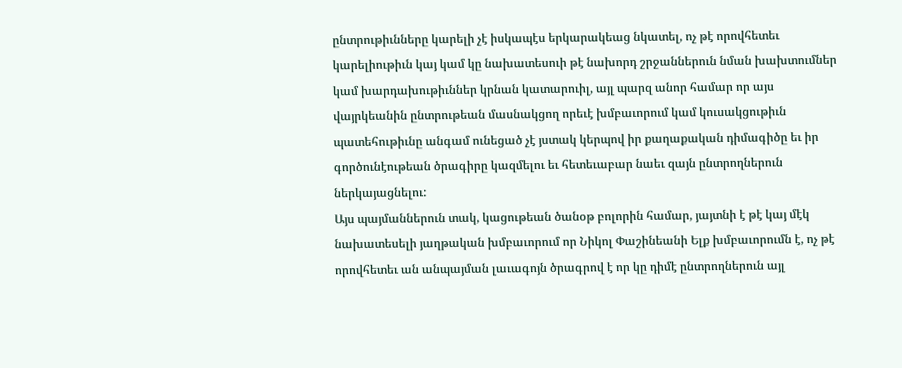ընտրութիւնները կարելի չէ իսկապէս երկարակեաց նկատել, ոչ թէ որովհետեւ կարելիութիւն կայ կամ կը նախատեսուի թէ նախորդ շրջաններուն նման խախտումներ կամ խարդախութիւններ կրնան կատարուիլ, այլ պարզ անոր համար որ այս վայրկեանին ընտրութեան մասնակցող որեւէ խմբաւորում կամ կուսակցութիւն պատեհութիւնը անգամ ունեցած չէ յստակ կերպով իր քաղաքական դիմագիծը եւ իր գործունէութեան ծրագիրը կազմելու եւ հետեւաբար նաեւ զայն ընտրողներուն ներկայացնելու:
Այս պայմաններուն տակ, կացութեան ծանօթ բոլորին համար, յայտնի է թէ կայ մէկ նախատեսելի յաղթական խմբաւորում որ Նիկոլ Փաշինեանի Ելք խմբաւորումն է, ոչ թէ որովհետեւ ան անպայման լաւագոյն ծրագրով է որ կը դիմէ ընտրողներուն այլ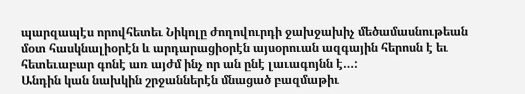պարզապէս որովհետեւ Նիկոլը ժողովուրդի ջախջախիչ մեծամասնութեան մօտ հասկնալիօրէն և արդարացիօրէն այսօրուան ազգային հերոսն է եւ հետեւաբար գոնէ առ այժմ ինչ որ ան ընէ լաւագոյնն է…:
Անդին կան նախկին շրջաններէն մնացած բազմաթիւ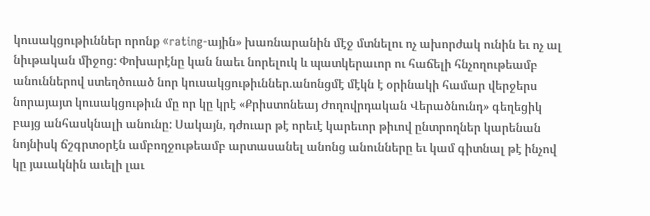կուսակցութիւններ որոնք «rating-ային» խառնարանին մէջ մտնելու ոչ ախորժակ ունին եւ ոչ ալ նիւթական միջոց: Փոխարէնը կան նաեւ նորելուկ և պատկերաւոր ու հաճելի հնչողութեամբ անուններով ստեղծուած նոր կուսակցութիւններ.անոնցմէ մէկն է օրինակի համար վերջերս նորայայտ կուսակցութիւն մը որ կը կրէ «Քրիստոնեայ Ժողովրդական Վերածնունդ» գեղեցիկ բայց անհասկնալի անունը: Սակայն, դժուար թէ որեւէ կարեւոր թիւով ընտրողներ կարենան նոյնիսկ ճշգրտօրէն ամբողջութեամբ արտասանել անոնց անունները եւ կամ գիտնալ թէ ինչով կը յաւակնին աւելի լաւ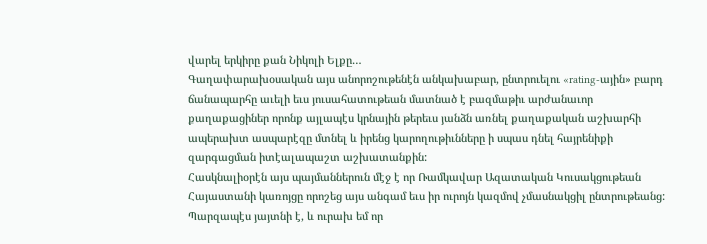վարել երկիրը քան Նիկոլի Ելքը…
Գաղափարախօսական այս անորոշութենէն անկախաբար, ընտրուելու «rating-ային» բարդ ճանապարհը աւելի եւս յուսահատութեան մատնած է բազմաթիւ արժանաւոր քաղաքացիներ որոնք այլապէս կրնային թերեւս յանձն առնել քաղաքական աշխարհի ապերախտ ասպարէզը մտնել և իրենց կարողութիւնները ի սպաս դնել հայրենիքի զարգացման իտէալապաշտ աշխատանքին:
Հասկնալիօրէն այս պայմաններուն մէջ է որ Ռամկավար Ազատական Կուսակցութեան Հայաստանի կառոյցը որոշեց այս անգամ եւս իր ուրոյն կազմով չմասնակցիլ ընտրութեանց:
Պարզապէս յայտնի է, և ուրախ եմ որ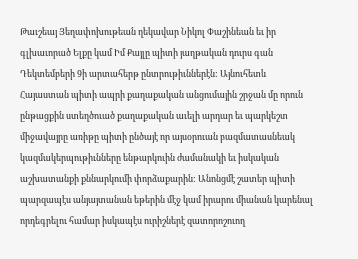Թաւշեայ Յեղափոխութեան ղեկավար Նիկոլ Փաշինեան եւ իր գլխաւորած Ելքը կամ Իմ Քայլը պիտի յաղթական դուրս գան Դեկտեմբերի 9ի արտահերթ ընտրութիւններէն: Այնուհետև Հայաստան պիտի ապրի քաղաքական անցումային շրջան մը որուն ընթացքին ստեղծուած քաղաքական աւելի արդար եւ պարկեշտ միջավայրը առիթը պիտի ընծայէ որ այսօրուան բազմատասնեակ կազմակերպութիւնները ենթարկուին ժամանակի եւ իսկական աշխատանքի քննարկումի փորձաքարին: Անոնցմէ շատեր պիտի պարզապէս անյայտանան եթերին մէջ կամ իրարու միանան կարենալ որդեգրելու համար իսկապէս ուրիշներէ զատորոշուող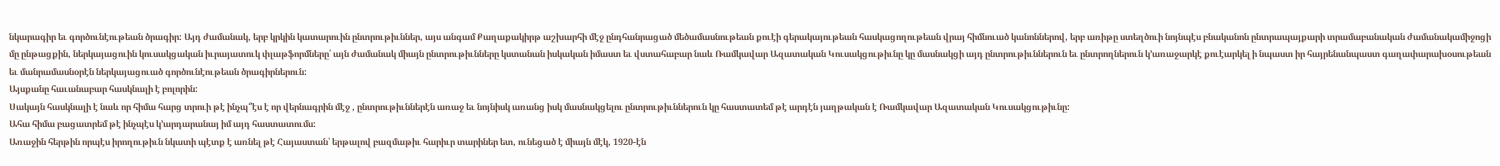նկարագիր եւ գործունէութեան ծրագիր: Այդ ժամանակ, երբ կրկին կատարուին ընտրութիւններ, այս անգամ Քաղաքակիրթ աշխարհի մէջ ընդհանրացած մեծամասնութեան քուէի գերակայութեան հասկացողութեան վրայ հիմնուած կանոններով, երբ առիթը ստեղծուի նոյնպէս բնականոն ընտրապայքարի տրամաբանական ժամանակամիջոցի մը ընթացքին, ներկայացուին կուսակցական իւրայատուկ փլաթֆորմները՛ այն ժամանակ միայն ընտրութիւնները կստանան իսկական իմաստ եւ վստահաբար նաև Ռամկավար Ազատական Կուսակցութիւնը կը մասնակցի այդ ընտրութիւններուն եւ ընտրողներուն կ’առաջարկէ քուէարկել ի նպաստ իր հայրենանպաստ գաղափարախօսութեան եւ մանրամասնօրէն ներկայացուած գործունէութեան ծրագիրներուն:
Այսքանը հաւանաբար հասկնալի է բոլորին:
Սակայն հասկնալի է նաև որ հիմա հարց տրուի թէ ինչպ՞էս է որ վերնագրին մէջ , ընտրութիւններէն առաջ եւ նոյնիսկ առանց իսկ մասնակցելու ընտրութիւններուն կը հաստատեմ թէ արդէն յաղթական է Ռամկավար Ազատական Կուսակցութիւնը:
Ահա հիմա բացատրեմ թէ ինչպէս կ’արդարանայ իմ այդ հաստատումս:
Առաջին հերթին որպէս իրողութիւն նկատի պէտք է առնել թէ Հայաստան՝ երթալով բազմաթիւ հարիւր տարիներ ետ, ունեցած է միայն մէկ, 1920-էն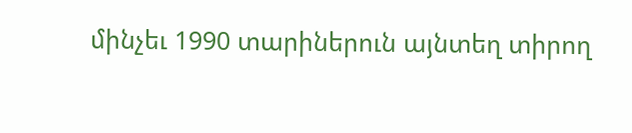մինչեւ 1990 տարիներուն այնտեղ տիրող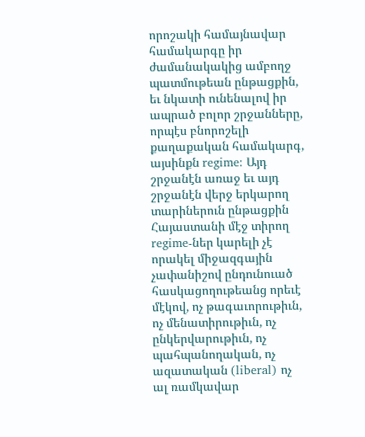որոշակի համայնավար համակարգը իր ժամանակակից ամբողջ պատմութեան ընթացքին, եւ նկատի ունենալով իր ապրած բոլոր շրջանները, որպէս բնորոշելի քաղաքական համակարգ, այսինքն regime: Այդ շրջանէն առաջ եւ այդ շրջանէն վերջ երկարող տարիներուն ընթացքին Հայաստանի մէջ տիրող regime-ներ կարելի չէ որակել միջազգային չափանիշով ընդունուած հասկացողութեանց որեւէ մէկով, ոչ թագաւորութիւն, ոչ մենատիրութիւն, ոչ ընկերվարութիւն, ոչ պահպանողական, ոչ ազատական (liberal) ոչ ալ ռամկավար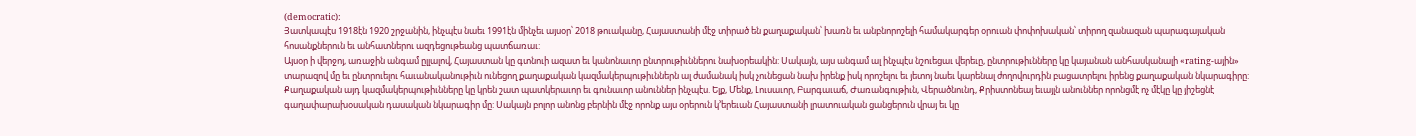(democratic):
Յատկապէս 1918էն 1920 շրջանին, ինչպէս նաեւ 1991էն մինչեւ այսօր՝ 2018 թուականը, Հայաստանի մէջ տիրած են քաղաքական՝ խառն եւ անբնորոշելի համակարգեր օրուան փոփոխական՝ տիրող զանազան պարագայական հոսանքներուն եւ անհատներու ազդեցութեանց պատճառաւ:
Այսօր ի վերջոյ, առաջին անգամ ըլլալով, Հայաստան կը գտնուի ազատ եւ կանոնաւոր ընտրութիւններու նախօրեակին: Սակայն, այս անգամ ալ ինչպէս նշուեցաւ վերեւը, ընտրութիւնները կը կայանան անհասկանալի «rating-ային» տարազով մը եւ ընտրուելու հաւանականութիւն ունեցող քաղաքական կազմակերպութիւններն ալ ժամանակ իսկ չունեցան նախ իրենք իսկ որոշելու եւ յետոյ նաեւ կարենալ ժողովուրդին բացատրելու իրենց քաղաքական նկարագիրը: Քաղաքական այդ կազմակերպութիւնները կը կրեն շատ պատկերաւոր եւ գունաւոր անուններ ինչպէս. Ելք, Մենք, Լուսաւոր, Բարգաւաճ, Ժառանգութիւն, Վերածնունդ, Քրիստոնեայ եւայլն անուններ որոնցմէ ոչ մէկը կը յիշեցնէ գաղափարախօսական դասական նկարագիր մը: Սակայն բոլոր անոնց բերնին մէջ որոնք այս օրերուն կ’երեւան Հայաստանի լրատուական ցանցերուն վրայ եւ կը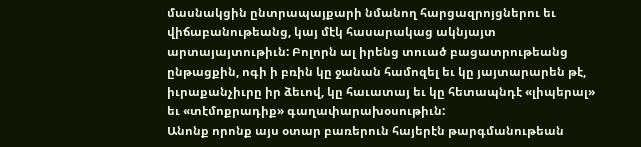մասնակցին ընտրապայքարի նմանող հարցազրոյցներու եւ վիճաբանութեանց, կայ մէկ հասարակաց ակնյայտ արտայայտութիւն: Բոլորն ալ իրենց տուած բացատրութեանց ընթացքին, ոգի ի բռին կը ջանան համոզել եւ կը յայտարարեն թէ, իւրաքանչիւրը իր ձեւով, կը հաւատայ եւ կը հետապնդէ «լիպերալ» եւ «տէմոքրադիք» գաղափարախօսութիւն:
Անոնք որոնք այս օտար բառերուն հայերէն թարգմանութեան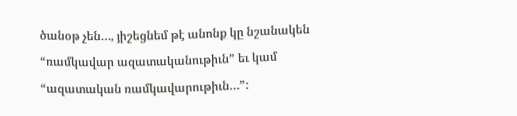ծանօթ չեն…, յիշեցնեմ թէ անոնք կը նշանակեն “ռամկավար ազատականութիւն” եւ կամ “ազատական ռամկավարութիւն…”: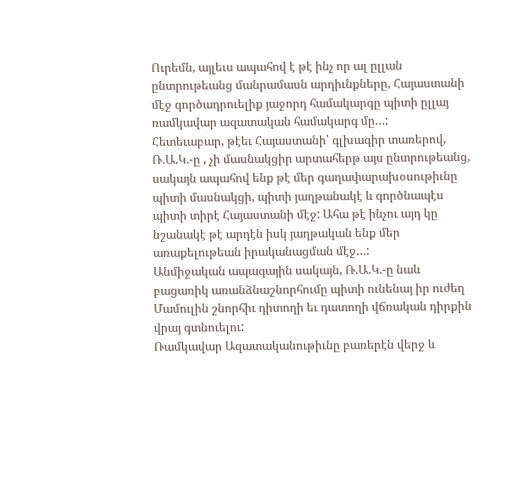Ուրեմն, այլեւս ապահով է թէ ինչ որ ալ ըլլան ընտրութեանց մանրամասն արդիւնքները, Հայաստանի մէջ գործադրուելիք յաջորդ համակարգը պիտի ըլլայ ռամկավար ազատական համակարգ մը…:
Հետեւաբար, թէեւ Հայաստանի՝ գլխագիր տառերով, Ռ.Ա.Կ.-ը , չի մասնակցիր արտահերթ այս ընտրութեանց, սակայն ապահով ենք թէ մեր գաղափարախօսութիւնը պիտի մասնակցի, պիտի յաղթանակէ և գործնապէս պիտի տիրէ Հայաստանի մէջ: Ահա թէ ինչու այդ կը նշանակէ թէ արդէն իսկ յաղթական ենք մեր առաքելութեան իրականացման մէջ…:
Անմիջական ապագային սակայն, Ռ.Ա.Կ.-ը նաև բացառիկ առանձնաշնորհումը պիտի ունենայ իր ուժեղ Մամուլին շնորհիւ դիտողի եւ դատողի վճռական դիրքին վրայ գտնուելու:
Ռամկավար Ազատականութիւնը բառերէն վերջ և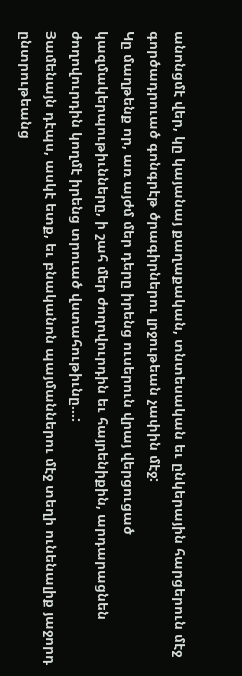անոնցմէ վեր, կը կայանայ քաղաքական, տնտեսական եւ ընկերային հարցերուն մէջ գործադրուած գոնգրէթ ծրագիրներու լրջութեան չափին մէջ:
Կը մաղթենք որ, առ այժմ մեր դերը իրենց ուսերուն վրայ վերցուցած կազմակերպութիւնները, ի շահ մեր ժողովուրդին եւ հայրենիքին, արդարացնեն ժողովուրդին կողմէ իրենց տրուած վստահութիւնը…:
Յամենայն դէպս, ասկէ ետք, եւ բնականոն պայմաններու մէջ տեղի ունենալիք յաջորդ ընտրութեանց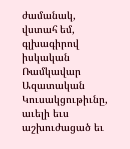ժամանակ, վստահ եմ, գլխագիրով իսկական Ռամկավար Ազատական Կուսակցութիւնը, աւելի եւս աշխուժացած եւ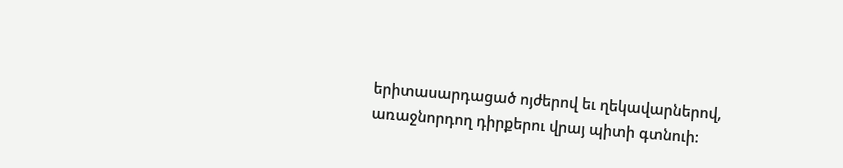երիտասարդացած ոյժերով եւ ղեկավարներով, առաջնորդող դիրքերու վրայ պիտի գտնուի: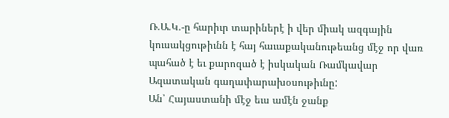Ռ.Ա.Կ.-ը հարիւր տարիներէ ի վեր միակ ազգային կուսակցութիւնն է հայ հաւաքականութեանց մէջ որ վառ պահած է եւ քարոզած է իսկական Ռամկավար Ազատական գաղափարախօսութիւնը:
Ան՝ Հայաստանի մէջ եւս ամէն ջանք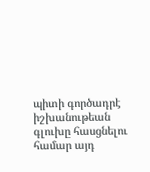պիտի գործադրէ իշխանութեան գլուխը հասցնելու համար այդ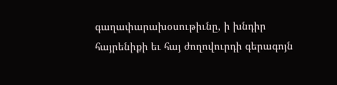գաղափարախօսութիւնը, ի խնդիր հայրենիքի եւ հայ ժողովուրդի գերագոյն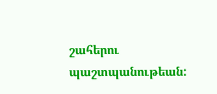շահերու պաշտպանութեան: